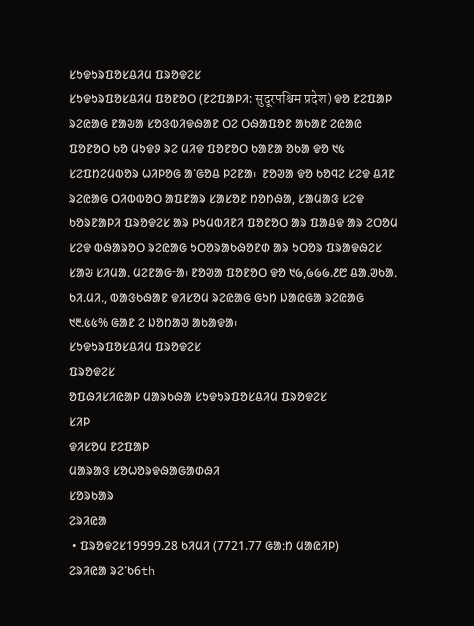ᱥᱩᱫᱩᱨᱯᱚᱥᱪᱤᱢ ᱯᱨᱚᱫᱮᱥ
ᱥᱩᱫᱩᱨᱯᱚᱥᱪᱤᱢ ᱯᱚᱱᱚᱛ (ᱱᱮᱯᱟᱞᱤ: सुदूरपश्चिम प्रदेश) ᱫᱚ ᱱᱮᱯᱟᱞ ᱨᱮᱭᱟᱜ ᱱᱟᱶᱟ ᱥᱚᱝᱵᱤᱫᱷᱟᱱ ᱛᱮ ᱛᱷᱟᱯᱚᱱ ᱟᱠᱟᱱ ᱮᱭᱟᱭ ᱯᱚᱱᱚᱛ ᱠᱚ ᱢᱩᱫᱽ ᱨᱮ ᱢᱤᱫ ᱯᱚᱱᱚᱛ ᱠᱟᱱᱟ ᱚᱠᱟ ᱫᱚ ᱑᱕ ᱥᱮᱯᱴᱮᱢᱵᱚᱨ ᱦᱤᱞᱚᱜ ᱟᱸᱜᱚᱪ ᱞᱮᱱᱟ᱾  ᱱᱚᱣᱟ ᱫᱚ ᱠᱚᱧᱮ ᱥᱮᱫ ᱪᱤᱱ ᱨᱮᱭᱟᱜ ᱛᱤᱵᱵᱚᱛ ᱟᱯᱱᱟᱨ ᱥᱟᱥᱚᱱ ᱴᱚᱴᱷᱟ, ᱥᱟᱢᱟᱝ ᱥᱮᱫ ᱠᱚᱨᱱᱟᱞᱤ ᱯᱨᱚᱫᱮᱥ ᱟᱨ ᱞᱩᱢᱵᱤᱱᱤ ᱯᱚᱱᱚᱛ ᱟᱨ ᱯᱟᱪᱫ ᱟᱨ ᱮᱛᱚᱢ ᱥᱮᱫ ᱵᱷᱟᱨᱚᱛ ᱨᱮᱭᱟᱜ ᱩᱛᱚᱨᱟᱠᱷᱚᱱᱰ ᱟᱨ ᱩᱛᱚᱨ ᱯᱨᱟᱫᱷᱮᱥ ᱥᱟᱶ ᱥᱤᱢᱟᱹ ᱢᱮᱱᱟᱜᱼᱟ᱾ ᱱᱚᱣᱟ ᱯᱚᱱᱚᱛ ᱫᱚ ᱑᱙,᱙᱙᱙.᱒᱘ ᱪᱟᱹᱣᱠᱟᱹ ᱠᱤ.ᱢᱤ., ᱵᱟᱝᱠᱷᱟᱱ ᱫᱤᱥᱚᱢ ᱨᱮᱭᱟᱜ ᱜᱩᱴ ᱡᱟᱭᱜᱟ ᱨᱮᱭᱟᱜ ᱑᱓.᱕᱕% ᱜᱟᱱ ᱮ ᱡᱚᱴᱟᱣ ᱟᱠᱟᱫᱟ᱾
ᱥᱩᱫᱩᱨᱯᱚᱥᱪᱤᱢ ᱯᱨᱚᱫᱮᱥ
ᱯᱨᱚᱫᱮᱥ
ᱚᱯᱷᱤᱥᱤᱭᱟᱞ ᱢᱟᱨᱠᱷᱟ ᱥᱩᱫᱩᱨᱯᱚᱥᱪᱤᱢ ᱯᱨᱚᱫᱮᱥ
ᱥᱤᱞ
ᱫᱤᱥᱚᱢ ᱱᱮᱯᱟᱞ
ᱢᱟᱨᱟᱝ ᱥᱚᱦᱚᱨᱫᱷᱟᱜᱟᱰᱷᱤ
ᱥᱚᱨᱠᱟᱨ
ᱮᱨᱤᱭᱟ
 • ᱯᱨᱚᱫᱮᱥ19999.28 ᱠᱤᱢᱤ (7721.77 ᱜᱟᱺᱴ ᱢᱟᱭᱤᱞ)
ᱮᱨᱤᱭᱟ ᱨᱮᱸᱠ6th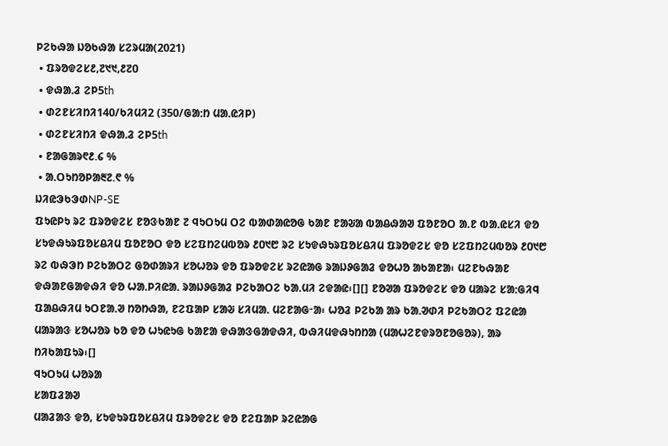ᱞᱮᱠᱷᱟ ᱡᱚᱠᱷᱟ ᱥᱮᱨᱢᱟ(2021)
 • ᱯᱨᱚᱫᱮᱥ᱒,᱗᱑᱑,᱒᱗᱐
 • ᱫᱷᱟᱹᱲ ᱮᱞ5th
 • ᱰᱮᱱᱥᱤᱴᱤ140/ᱠᱤᱢᱤ2 (350/ᱜᱟᱺᱴ ᱢᱟᱹᱭᱤᱞ)
 • ᱰᱮᱱᱥᱤᱴᱤ ᱫᱷᱟᱹᱲ ᱮᱞ5th
 • ᱱᱟᱜᱟᱨ᱖᱒.᱔ %
 • ᱟᱹᱛᱩᱴᱚᱞᱟ᱓᱗.᱖ %
ᱡᱤᱭᱳᱠᱳᱰNP-SE
ᱯᱩᱭᱞᱩ ᱨᱮ ᱯᱨᱚᱫᱮᱥ ᱱᱚᱝᱠᱟᱱ ᱗ ᱧᱩᱛᱩᱢ ᱛᱮ ᱵᱟᱰᱟᱭᱚᱜ ᱠᱟᱱ ᱱᱟᱶᱟ ᱵᱟᱪᱷᱟᱣ ᱯᱚᱱᱚᱛ ᱟᱹᱱ ᱵᱟᱹᱭᱥᱤ ᱫᱚ ᱥᱩᱫᱷᱩᱨᱯᱚᱥᱪᱤᱢ ᱯᱚᱱᱚᱛ ᱫᱚ ᱥᱮᱯᱴᱮᱢᱵᱚᱨ ᱒᱐᱑᱘ ᱨᱮ ᱥᱩᱫᱷᱩᱨᱯᱚᱥᱪᱤᱢ ᱯᱨᱚᱫᱮᱥ ᱫᱚ ᱥᱮᱯᱴᱮᱢᱵᱚᱨ ᱒᱐᱑᱘ ᱨᱮ ᱵᱷᱳᱴ ᱞᱮᱠᱟᱛᱮ ᱜᱚᱰᱟᱨᱤ ᱥᱚᱦᱚᱨ ᱫᱚ ᱯᱨᱚᱫᱮᱥ ᱨᱮᱭᱟᱜ ᱨᱟᱡᱽᱜᱟᱲ ᱫᱚᱦᱚ ᱟᱠᱟᱱᱟ᱾ ᱢᱮᱱᱠᱷᱟᱱ ᱫᱷᱟᱱᱜᱟᱫᱷᱤ ᱫᱚ ᱦᱟᱹᱞᱤᱭᱟᱹ ᱨᱟᱡᱽᱜᱟᱲ ᱞᱮᱠᱟᱛᱮ ᱠᱟᱹᱢᱤ ᱮᱫᱟᱭ᱾[][] ᱱᱚᱣᱟ ᱯᱨᱚᱫᱮᱥ ᱫᱚ ᱢᱟᱨᱮ ᱥᱟᱺᱜᱤᱧ ᱯᱟᱪᱷᱤᱢ ᱩᱛᱱᱟᱹᱣ ᱴᱚᱴᱷᱟ, ᱱᱮᱯᱟᱞ ᱥᱟᱶ ᱥᱤᱢᱟᱹ ᱢᱮᱱᱟᱜᱼᱟ᱾ ᱦᱚᱲ ᱞᱮᱠᱟ ᱟᱨ ᱠᱟᱹᱣᱰᱤ ᱞᱮᱠᱟᱛᱮ ᱯᱮᱭᱟ ᱢᱟᱨᱟᱝ ᱥᱚᱦᱚᱨ ᱠᱚ ᱫᱚ ᱦᱩᱭᱩᱜ ᱠᱟᱱᱟ ᱫᱷᱟᱝᱜᱟᱫᱷᱤ, ᱵᱷᱤᱢᱫᱷᱩᱴᱴᱟ (ᱢᱟᱦᱮᱱᱫᱨᱚᱱᱚᱜᱚᱨ), ᱟᱨ ᱴᱤᱠᱟᱯᱩᱨ᱾[]
ᱧᱩᱛᱩᱢ ᱦᱚᱨᱟ
ᱥᱟᱯᱲᱟᱣ
ᱢᱟᱲᱟᱝ ᱫᱚ, ᱥᱩᱫᱩᱨᱯᱚᱥᱪᱤᱢ ᱯᱨᱚᱫᱮᱥ ᱫᱚ ᱱᱮᱯᱟᱞ ᱨᱮᱭᱟᱜ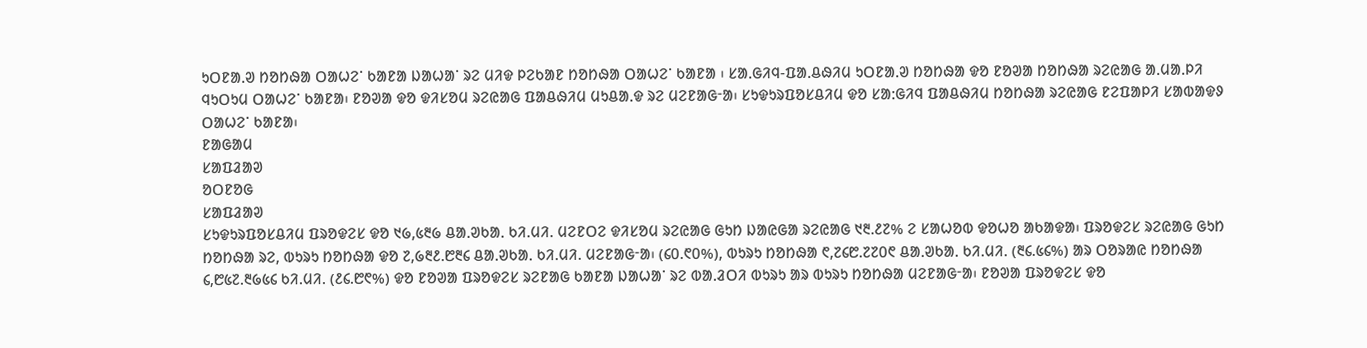ᱩᱛᱱᱟᱹᱣ ᱴᱚᱴᱷᱟ ᱛᱟᱦᱮᱸ ᱠᱟᱱᱟ ᱡᱟᱦᱟᱸ ᱨᱮ ᱢᱤᱫ ᱞᱮᱠᱟᱱ ᱴᱚᱴᱷᱟ ᱛᱟᱦᱮᱸ ᱠᱟᱱᱟ ᱾ ᱥᱟᱹᱜᱤᱧ-ᱯᱟᱹᱪᱷᱤᱢ ᱩᱛᱱᱟᱹᱣ ᱴᱚᱴᱷᱟ ᱫᱚ ᱱᱚᱣᱟ ᱴᱚᱴᱷᱟ ᱨᱮᱭᱟᱜ ᱟᱹᱢᱟᱹᱞᱤ ᱧᱩᱛᱩᱢ ᱛᱟᱦᱮᱸ ᱠᱟᱱᱟ᱾ ᱱᱚᱣᱟ ᱫᱚ ᱫᱤᱥᱚᱢ ᱨᱮᱭᱟᱜ ᱯᱟᱪᱷᱤᱢ ᱢᱩᱪᱟᱹᱫ ᱨᱮ ᱢᱮᱱᱟᱜᱼᱟ᱾ ᱥᱩᱫᱩᱨᱯᱚᱥᱪᱤᱢ ᱫᱚ ᱥᱟᱺᱜᱤᱧ ᱯᱟᱪᱷᱤᱢ ᱴᱚᱴᱷᱟ ᱨᱮᱭᱟᱜ ᱱᱮᱯᱟᱞᱤ ᱥᱟᱵᱟᱫᱽ ᱛᱟᱦᱮᱸ ᱠᱟᱱᱟ᱾
ᱱᱟᱜᱟᱢ
ᱥᱟᱯᱲᱟᱣ
ᱚᱛᱱᱚᱜ
ᱥᱟᱯᱲᱟᱣ
ᱥᱩᱫᱩᱨᱯᱚᱥᱪᱤᱢ ᱯᱨᱚᱫᱮᱥ ᱫᱚ ᱑᱙,᱕᱓᱙ ᱪᱟᱹᱣᱠᱟᱹ ᱠᱤ.ᱢᱤ. ᱢᱮᱱᱛᱮ ᱫᱤᱥᱚᱢ ᱨᱮᱭᱟᱜ ᱜᱩᱴ ᱡᱟᱭᱜᱟ ᱨᱮᱭᱟᱜ ᱑᱓.᱒᱗% ᱮ ᱥᱟᱦᱚᱵ ᱫᱚᱦᱚ ᱟᱠᱟᱫᱟ᱾ ᱯᱨᱚᱫᱮᱥ ᱨᱮᱭᱟᱜ ᱜᱩᱴ ᱴᱚᱴᱷᱟ ᱨᱮ, ᱵᱩᱨᱩ ᱴᱚᱴᱷᱟ ᱫᱚ ᱗,᱙᱓᱒.᱘᱓᱔ ᱪᱟᱹᱣᱠᱟᱹ ᱠᱤ.ᱢᱤ. ᱢᱮᱱᱟᱜᱼᱟ᱾ (᱔᱐.᱖᱐%), ᱵᱩᱨᱩ ᱴᱚᱴᱷᱟ ᱖,᱗᱔᱘.᱗᱗᱐᱖ ᱪᱟᱹᱣᱠᱟᱹ ᱠᱤ.ᱢᱤ. (᱓᱔.᱕᱔%) ᱟᱨ ᱛᱚᱨᱟᱭ ᱴᱚᱴᱷᱟ ᱔,᱘᱕᱗.᱓᱙᱕᱔ ᱠᱤ.ᱢᱤ. (᱒᱔.᱘᱖%) ᱫᱚ ᱱᱚᱣᱟ ᱯᱨᱚᱫᱮᱥ ᱨᱮᱱᱟᱜ ᱠᱟᱱᱟ ᱡᱟᱦᱟᱸ ᱨᱮ ᱵᱟᱹᱲᱛᱤ ᱵᱩᱨᱩ ᱟᱨ ᱵᱩᱨᱩ ᱴᱚᱴᱷᱟ ᱢᱮᱱᱟᱜᱼᱟ᱾ ᱱᱚᱣᱟ ᱯᱨᱚᱫᱮᱥ ᱫᱚ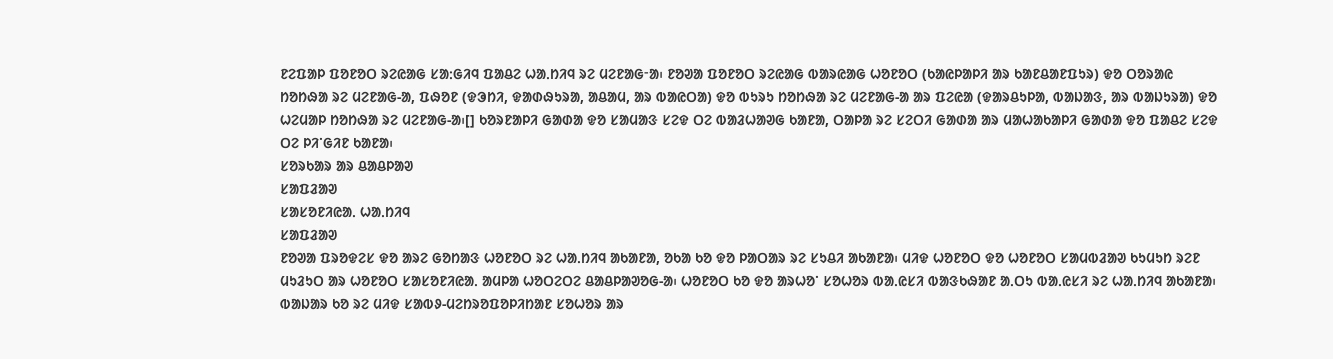ᱱᱮᱯᱟᱞ ᱯᱚᱱᱚᱛ ᱨᱮᱭᱟᱜ ᱥᱟᱺᱜᱤᱧ ᱯᱟᱪᱮ ᱦᱟᱹᱴᱤᱧ ᱨᱮ ᱢᱮᱱᱟᱜᱼᱟ᱾ ᱱᱚᱣᱟ ᱯᱚᱱᱚᱛ ᱨᱮᱭᱟᱜ ᱵᱟᱨᱭᱟᱜ ᱦᱚᱱᱚᱛ (ᱠᱟᱭᱞᱟᱞᱤ ᱟᱨ ᱠᱟᱱᱪᱟᱱᱯᱩᱨ) ᱫᱚ ᱛᱚᱨᱟᱭ ᱴᱚᱴᱷᱟ ᱨᱮ ᱢᱮᱱᱟᱜ-ᱟ, ᱯᱷᱚᱱ (ᱫᱳᱴᱤ, ᱫᱟᱰᱷᱩᱨᱟ, ᱟᱪᱟᱢ, ᱟᱨ ᱵᱟᱭᱛᱟ) ᱫᱚ ᱵᱩᱨᱩ ᱴᱚᱴᱷᱟ ᱨᱮ ᱢᱮᱱᱟᱜ-ᱟ ᱟᱨ ᱯᱮᱭᱟ (ᱫᱟᱨᱪᱩᱞᱟ, ᱵᱟᱡᱟᱝ, ᱟᱨ ᱵᱟᱡᱩᱨᱟ) ᱫᱚ ᱦᱮᱢᱟᱞ ᱴᱚᱴᱷᱟ ᱨᱮ ᱢᱮᱱᱟᱜ-ᱟ᱾[] ᱠᱚᱨᱱᱟᱞᱤ ᱜᱟᱰᱟ ᱫᱚ ᱥᱟᱢᱟᱝ ᱥᱮᱫ ᱛᱮ ᱵᱟᱲᱦᱟᱣᱜ ᱠᱟᱱᱟ, ᱛᱟᱞᱟ ᱨᱮ ᱥᱮᱛᱤ ᱜᱟᱰᱟ ᱟᱨ ᱢᱟᱦᱟᱠᱟᱞᱤ ᱜᱟᱰᱟ ᱫᱚ ᱯᱟᱪᱮ ᱥᱮᱫ ᱛᱮ ᱞᱤᱸᱜᱤᱱ ᱠᱟᱱᱟ᱾
ᱥᱚᱨᱠᱟᱨ ᱟᱨ ᱪᱟᱪᱞᱟᱣ
ᱥᱟᱯᱲᱟᱣ
ᱥᱟᱥᱚᱱᱤᱭᱟᱹ ᱦᱟᱹᱴᱤᱧ
ᱥᱟᱯᱲᱟᱣ
ᱱᱚᱣᱟ ᱯᱨᱚᱫᱮᱥ ᱫᱚ ᱟᱨᱮ ᱜᱚᱴᱟᱝ ᱦᱚᱱᱚᱛ ᱨᱮ ᱦᱟᱹᱴᱤᱧ ᱟᱠᱟᱱᱟ, ᱚᱠᱟ ᱠᱚ ᱫᱚ ᱞᱟᱛᱟᱨ ᱨᱮ ᱥᱩᱪᱤ ᱟᱠᱟᱱᱟ᱾ ᱢᱤᱫ ᱦᱚᱱᱚᱛ ᱫᱚ ᱦᱚᱱᱚᱛ ᱥᱟᱢᱵᱲᱟᱣ ᱠᱩᱢᱩᱴ ᱨᱮᱱ ᱢᱩᱲᱩᱛ ᱟᱨ ᱦᱚᱱᱚᱛ ᱥᱟᱥᱚᱱᱤᱭᱟᱹ ᱟᱢᱞᱟ ᱦᱚᱛᱮᱛᱮ ᱪᱟᱪᱞᱟᱣᱚᱜ-ᱟ᱾ ᱦᱚᱱᱚᱛ ᱠᱚ ᱫᱚ ᱟᱨᱦᱚᱸ ᱥᱚᱦᱚᱨ ᱵᱟᱹᱭᱥᱤ ᱵᱟᱝᱠᱷᱟᱱ ᱟᱹᱛᱩ ᱵᱟᱹᱭᱥᱤ ᱨᱮ ᱦᱟᱹᱴᱤᱧ ᱟᱠᱟᱱᱟ᱾ ᱵᱟᱡᱟᱨ ᱠᱚ ᱨᱮ ᱢᱤᱫ ᱥᱟᱵᱽ-ᱢᱮᱴᱨᱚᱯᱚᱞᱤᱴᱟᱱ ᱥᱚᱦᱚᱨ ᱟᱨ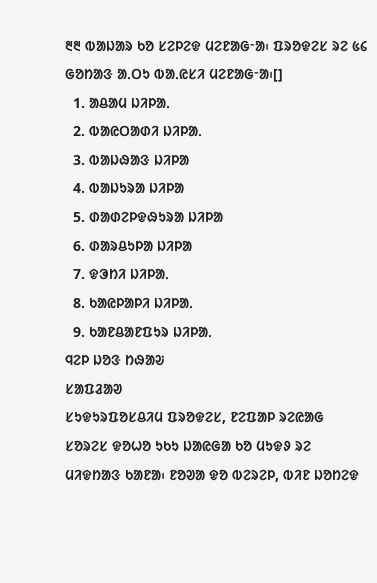᱓᱓ ᱵᱟᱡᱟᱨ ᱠᱚ ᱥᱮᱞᱮᱫ ᱢᱮᱱᱟᱜᱼᱟ᱾ ᱯᱨᱚᱫᱮᱥ ᱨᱮ ᱕᱔ ᱜᱚᱴᱟᱝ ᱟᱹᱛᱩ ᱵᱟᱹᱭᱥᱤ ᱢᱮᱱᱟᱜᱼᱟ᱾[]
  1. ᱟᱪᱟᱢ ᱡᱤᱞᱟᱹ
  2. ᱵᱟᱭᱛᱟᱰᱤ ᱡᱤᱞᱟᱹ
  3. ᱵᱟᱡᱷᱟᱝ ᱡᱤᱞᱟ
  4. ᱵᱟᱡᱩᱨᱟ ᱡᱤᱞᱟ
  5. ᱰᱟᱰᱮᱞᱫᱷᱩᱨᱟ ᱡᱤᱞᱟ
  6. ᱰᱟᱨᱪᱩᱞᱟ ᱡᱤᱞᱟ
  7. ᱫᱳᱴᱤ ᱡᱤᱞᱟᱹ
  8. ᱠᱟᱭᱞᱟᱞᱤ ᱡᱤᱞᱟᱹ
  9. ᱠᱟᱱᱪᱟᱱᱯᱩᱨ ᱡᱤᱞᱟᱹ
ᱧᱮᱞ ᱡᱚᱝ ᱴᱷᱟᱶ
ᱥᱟᱯᱲᱟᱣ
ᱥᱩᱫᱩᱨᱯᱚᱥᱪᱤᱢ ᱯᱨᱚᱫᱮᱥ, ᱱᱮᱯᱟᱞ ᱨᱮᱭᱟᱜ ᱥᱚᱨᱮᱥ ᱫᱚᱦᱚ ᱩᱠᱩ ᱡᱟᱭᱜᱟ ᱠᱚ ᱢᱩᱫᱽ ᱨᱮ ᱢᱤᱫᱴᱟᱝ ᱠᱟᱱᱟ᱾ ᱱᱚᱣᱟ ᱫᱚ ᱵᱮᱨᱮᱞ, ᱵᱤᱱ ᱡᱚᱴᱮᱫ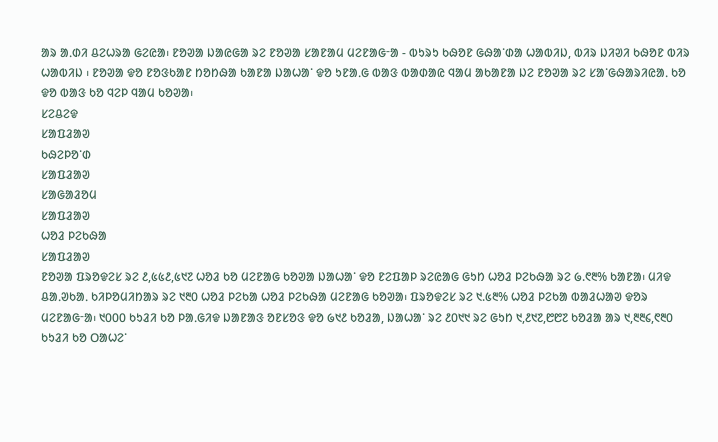ᱟᱨ ᱟᱹᱰᱤ ᱪᱮᱦᱨᱟ ᱜᱮᱭᱟ᱾ ᱱᱚᱣᱟ ᱡᱟᱭᱜᱟ ᱨᱮ ᱱᱚᱣᱟ ᱥᱟᱱᱟᱢ ᱢᱮᱱᱟᱜᱼᱟ - ᱵᱩᱨᱩ ᱠᱷᱚᱱ ᱜᱷᱟᱸᱰᱟ ᱦᱟᱵᱤᱡ, ᱵᱤᱨ ᱡᱤᱣᱤ ᱠᱷᱚᱱ ᱵᱤᱨ ᱦᱟᱵᱤᱡ ᱾ ᱱᱚᱣᱟ ᱫᱚ ᱱᱚᱝᱠᱟᱱ ᱴᱚᱴᱷᱟ ᱠᱟᱱᱟ ᱡᱟᱦᱟᱸ ᱫᱚ ᱩᱱᱟᱹᱜ ᱵᱟᱝ ᱵᱟᱰᱟᱭ ᱧᱟᱢ ᱟᱠᱟᱱᱟ ᱡᱮ ᱱᱚᱣᱟ ᱨᱮ ᱥᱟᱸᱜᱷᱟᱨᱤᱭᱟᱹ ᱠᱚ ᱫᱚ ᱵᱟᱝ ᱠᱚ ᱧᱮᱞ ᱧᱟᱢ ᱠᱚᱣᱟ᱾
ᱥᱮᱪᱮᱫ
ᱥᱟᱯᱲᱟᱣ
ᱠᱷᱮᱞᱚᱸᱰ
ᱥᱟᱯᱲᱟᱣ
ᱥᱟᱜᱟᱲᱚᱢ
ᱥᱟᱯᱲᱟᱣ
ᱦᱚᱲ ᱞᱮᱠᱷᱟ
ᱥᱟᱯᱲᱟᱣ
ᱱᱚᱣᱟ ᱯᱨᱚᱫᱮᱥ ᱨᱮ ᱒,᱕᱕᱒,᱕᱑᱗ ᱦᱚᱲ ᱠᱚ ᱢᱮᱱᱟᱜ ᱠᱚᱣᱟ ᱡᱟᱦᱟᱸ ᱫᱚ ᱱᱮᱯᱟᱞ ᱨᱮᱭᱟᱜ ᱜᱩᱴ ᱦᱚᱲ ᱞᱮᱠᱷᱟ ᱨᱮ ᱙.᱖᱓% ᱠᱟᱱᱟ᱾ ᱢᱤᱫ ᱪᱟᱹᱣᱠᱟᱹ ᱠᱤᱞᱚᱢᱤᱴᱟᱨ ᱨᱮ ᱑᱓᱐ ᱦᱚᱲ ᱞᱮᱠᱟ ᱦᱚᱲ ᱞᱮᱠᱷᱟ ᱢᱮᱱᱟᱜ ᱠᱚᱣᱟ᱾ ᱯᱨᱚᱫᱮᱥ ᱨᱮ ᱑.᱕᱓% ᱦᱚᱲ ᱞᱮᱠᱟ ᱵᱟᱲᱦᱟᱣ ᱫᱚᱨ ᱢᱮᱱᱟᱜᱼᱟ᱾ ᱑᱐᱐᱐ ᱠᱩᱲᱤ ᱠᱚ ᱞᱟᱹᱜᱤᱫ ᱡᱟᱱᱟᱝ ᱚᱱᱥᱚᱝ ᱫᱚ ᱙᱑᱒ ᱠᱚᱲᱟ, ᱡᱟᱦᱟᱸ ᱨᱮ ᱒᱐᱑᱑ ᱨᱮ ᱜᱩᱴ ᱑,᱒᱑᱗,᱘᱘᱗ ᱠᱚᱲᱟ ᱟᱨ ᱑,᱓᱓᱔,᱖᱓᱐ ᱠᱩᱲᱤ ᱠᱚ ᱛᱟᱦᱮᱸ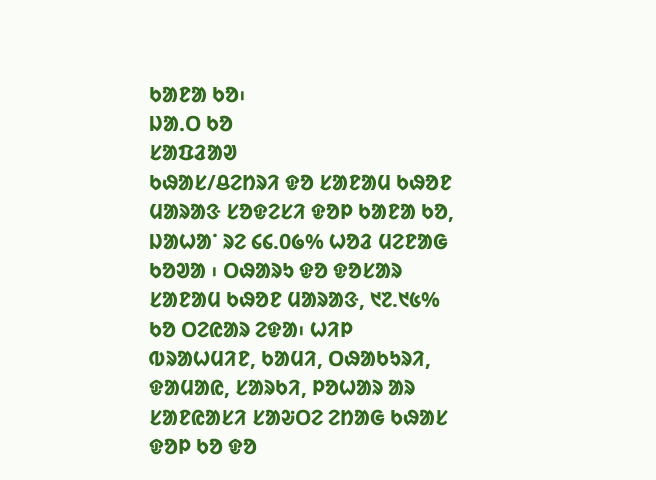ᱠᱟᱱᱟ ᱠᱚ᱾
ᱡᱟᱹᱛ ᱠᱚ
ᱥᱟᱯᱲᱟᱣ
ᱠᱷᱟᱥ/ᱪᱮᱴᱨᱤ ᱫᱚ ᱥᱟᱱᱟᱢ ᱠᱷᱚᱱ ᱢᱟᱨᱟᱝ ᱥᱚᱫᱮᱥᱤ ᱫᱚᱞ ᱠᱟᱱᱟ ᱠᱚ, ᱡᱟᱦᱟᱸ ᱨᱮ ᱔᱔.᱐᱙% ᱦᱚᱲ ᱢᱮᱱᱟᱜ ᱠᱚᱣᱟ ᱾ ᱛᱷᱟᱨᱩ ᱫᱚ ᱫᱚᱥᱟᱨ ᱥᱟᱱᱟᱢ ᱠᱷᱚᱱ ᱢᱟᱨᱟᱝ, ᱑᱗.᱑᱕% ᱠᱚ ᱛᱮᱭᱟᱨ ᱮᱫᱟ᱾ ᱦᱤᱞ ᱵᱨᱟᱦᱢᱤᱱ, ᱠᱟᱢᱤ, ᱛᱷᱟᱠᱩᱨᱤ, ᱫᱟᱢᱟᱭ, ᱥᱟᱨᱠᱤ, ᱞᱚᱦᱟᱨ ᱟᱨ ᱥᱟᱱᱭᱟᱥᱤ ᱥᱟᱶᱛᱮ ᱮᱴᱟᱜ ᱠᱷᱟᱥ ᱫᱚᱞ ᱠᱚ ᱫᱚ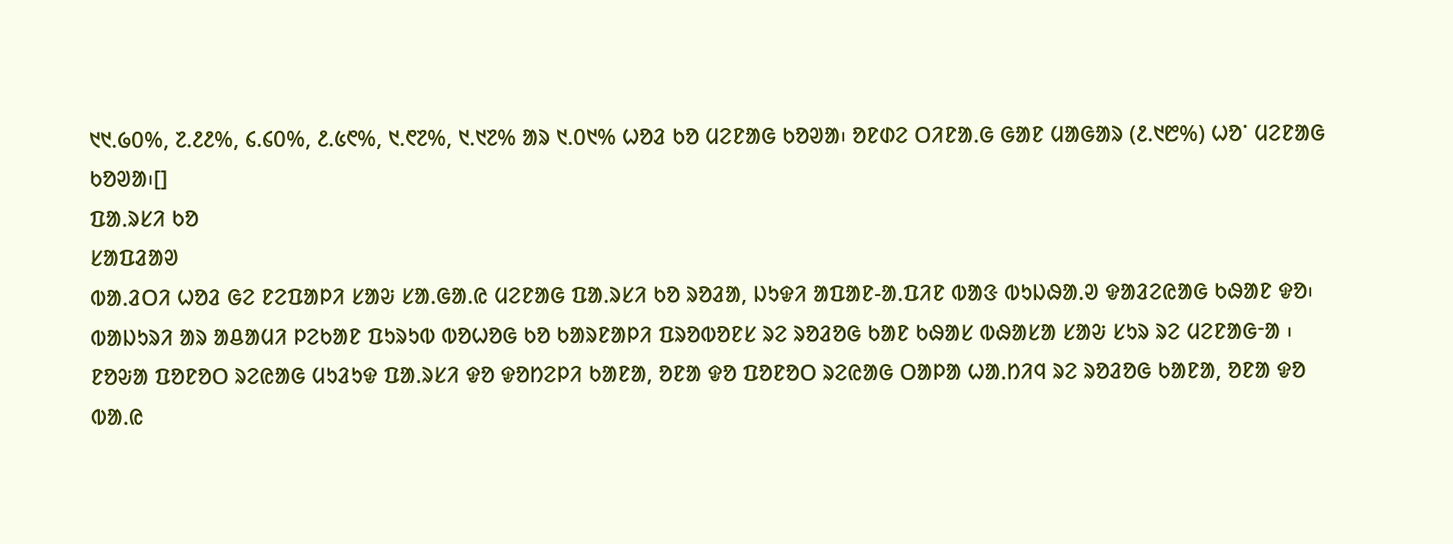᱑᱑.᱙᱐%, ᱗.᱒᱒%, ᱔.᱔᱐%, ᱒.᱕᱖%, ᱑.᱖᱗%, ᱑.᱑᱗% ᱟᱨ ᱑.᱐᱑% ᱦᱚᱲ ᱠᱚ ᱢᱮᱱᱟᱜ ᱠᱚᱣᱟ᱾ ᱚᱱᱰᱮ ᱛᱤᱱᱟᱹᱜ ᱜᱟᱱ ᱢᱟᱜᱟᱨ (᱒.᱑᱘%) ᱦᱚᱸ ᱢᱮᱱᱟᱜ ᱠᱚᱣᱟ᱾[]
ᱯᱟᱹᱨᱥᱤ ᱠᱚ
ᱥᱟᱯᱲᱟᱣ
ᱵᱟᱹᱲᱛᱤ ᱦᱚᱲ ᱜᱮ ᱱᱮᱯᱟᱞᱤ ᱥᱟᱶ ᱥᱟᱹᱜᱟᱹᱭ ᱢᱮᱱᱟᱜ ᱯᱟᱹᱨᱥᱤ ᱠᱚ ᱨᱚᱲᱟ, ᱡᱩᱫᱤ ᱟᱯᱟᱱ-ᱟᱹᱯᱤᱱ ᱵᱟᱝ ᱵᱩᱡᱷᱟᱹᱣ ᱫᱟᱲᱮᱭᱟᱜ ᱠᱷᱟᱱ ᱫᱚ᱾ ᱵᱟᱡᱩᱨᱤ ᱟᱨ ᱟᱪᱟᱢᱤ ᱞᱮᱠᱟᱱ ᱯᱩᱨᱩᱵ ᱵᱚᱦᱚᱜ ᱠᱚ ᱠᱟᱨᱱᱟᱞᱤ ᱯᱨᱚᱵᱚᱱᱥ ᱨᱮ ᱨᱚᱲᱚᱜ ᱠᱟᱱ ᱠᱷᱟᱥ ᱵᱷᱟᱥᱟ ᱥᱟᱶ ᱥᱩᱨ ᱨᱮ ᱢᱮᱱᱟᱜᱼᱟ ᱾ ᱱᱚᱶᱟ ᱯᱚᱱᱚᱛ ᱨᱮᱭᱟᱜ ᱢᱩᱲᱩᱫ ᱯᱟᱹᱨᱥᱤ ᱫᱚ ᱫᱚᱴᱮᱞᱤ ᱠᱟᱱᱟ, ᱚᱱᱟ ᱫᱚ ᱯᱚᱱᱚᱛ ᱨᱮᱭᱟᱜ ᱛᱟᱞᱟ ᱦᱟᱹᱴᱤᱧ ᱨᱮ ᱨᱚᱲᱚᱜ ᱠᱟᱱᱟ, ᱚᱱᱟ ᱫᱚ ᱵᱟᱹᱭ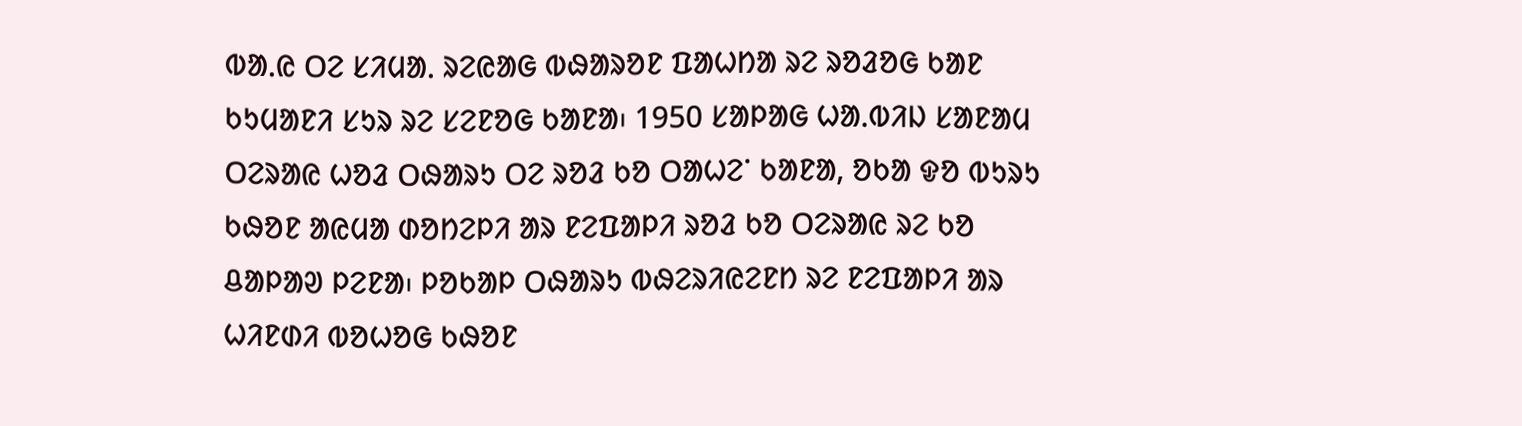ᱵᱟᱹᱭ ᱛᱮ ᱥᱤᱢᱟᱹ ᱨᱮᱭᱟᱜ ᱵᱷᱟᱨᱚᱱ ᱯᱟᱦᱴᱟ ᱨᱮ ᱨᱚᱲᱚᱜ ᱠᱟᱱ ᱠᱩᱢᱟᱱᱤ ᱥᱩᱨ ᱨᱮ ᱥᱮᱱᱚᱜ ᱠᱟᱱᱟ᱾ 1950 ᱥᱟᱞᱟᱜ ᱦᱟᱹᱵᱤᱡ ᱥᱟᱱᱟᱢ ᱛᱮᱨᱟᱭ ᱦᱚᱲ ᱛᱷᱟᱨᱩ ᱛᱮ ᱨᱚᱲ ᱠᱚ ᱛᱟᱦᱮᱸ ᱠᱟᱱᱟ, ᱚᱠᱟ ᱫᱚ ᱵᱩᱨᱩ ᱠᱷᱚᱱ ᱟᱭᱢᱟ ᱰᱚᱴᱮᱞᱤ ᱟᱨ ᱱᱮᱯᱟᱞᱤ ᱨᱚᱲ ᱠᱚ ᱛᱮᱨᱟᱭ ᱨᱮ ᱠᱚ ᱪᱟᱞᱟᱣ ᱞᱮᱱᱟ᱾ ᱞᱚᱠᱟᱞ ᱛᱷᱟᱨᱩ ᱵᱷᱮᱨᱤᱭᱮᱱᱴ ᱨᱮ ᱱᱮᱯᱟᱞᱤ ᱟᱨ ᱦᱤᱱᱰᱤ ᱵᱚᱦᱚᱜ ᱠᱷᱚᱱ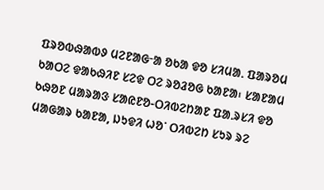ᱯᱨᱚᱵᱷᱟᱵᱽ ᱢᱮᱱᱟᱜᱼᱟ ᱚᱠᱟ ᱫᱚ ᱥᱤᱢᱟᱹ ᱯᱟᱨᱚᱢ ᱠᱟᱛᱮ ᱫᱟᱠᱷᱤᱱ ᱥᱮᱫ ᱛᱮ ᱨᱚᱲᱚᱜ ᱠᱟᱱᱟ᱾ ᱥᱟᱱᱟᱢ ᱠᱷᱚᱱ ᱢᱟᱨᱟᱝ ᱥᱟᱭᱱᱚ-ᱛᱤᱵᱮᱴᱟᱱ ᱯᱟᱹᱨᱥᱤ ᱫᱚ ᱢᱟᱜᱟᱨ ᱠᱟᱱᱟ, ᱡᱩᱫᱤ ᱦᱚᱸ ᱛᱤᱵᱮᱴ ᱥᱩᱨ ᱨᱮ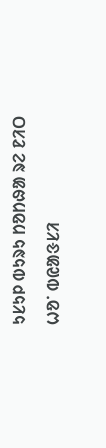ᱩᱥᱩᱞ ᱵᱩᱨᱩ ᱴᱚᱴᱷᱟ ᱨᱮ ᱱᱤᱛ ᱦᱚᱸ ᱵᱭᱟᱝᱥᱤ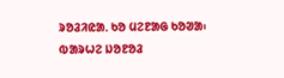ᱨᱚᱲᱤᱭᱟᱹ ᱠᱚ ᱢᱮᱱᱟᱜ ᱠᱚᱣᱟ᱾
ᱵᱟᱨᱦᱮ ᱡᱚᱱᱚᱲ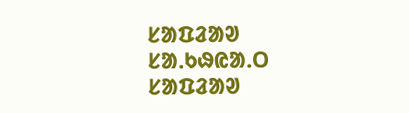ᱥᱟᱯᱲᱟᱣ
ᱥᱟᱹᱠᱷᱭᱟᱹᱛ
ᱥᱟᱯᱲᱟᱣ